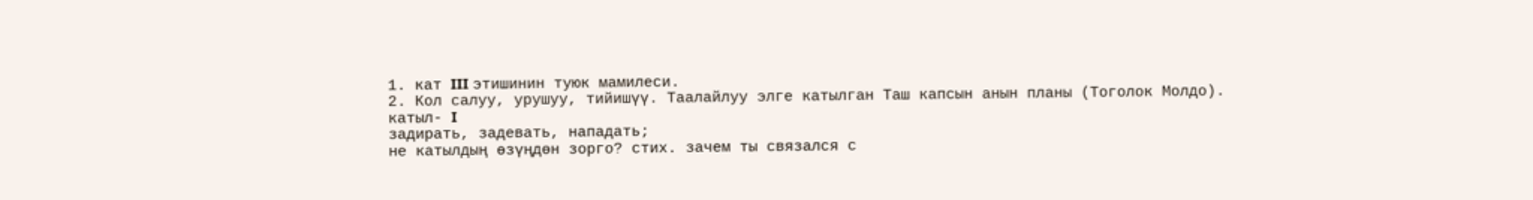1. кат III этишинин туюк мамилеси.
2. Кол салуу, урушуу, тийишүү. Таалайлуу элге катылган Таш капсын анын планы (Тоголок Молдо).
катыл- I
задирать, задевать, нападать;
не катылдың өзүңдөн зорго? стих. зачем ты связался с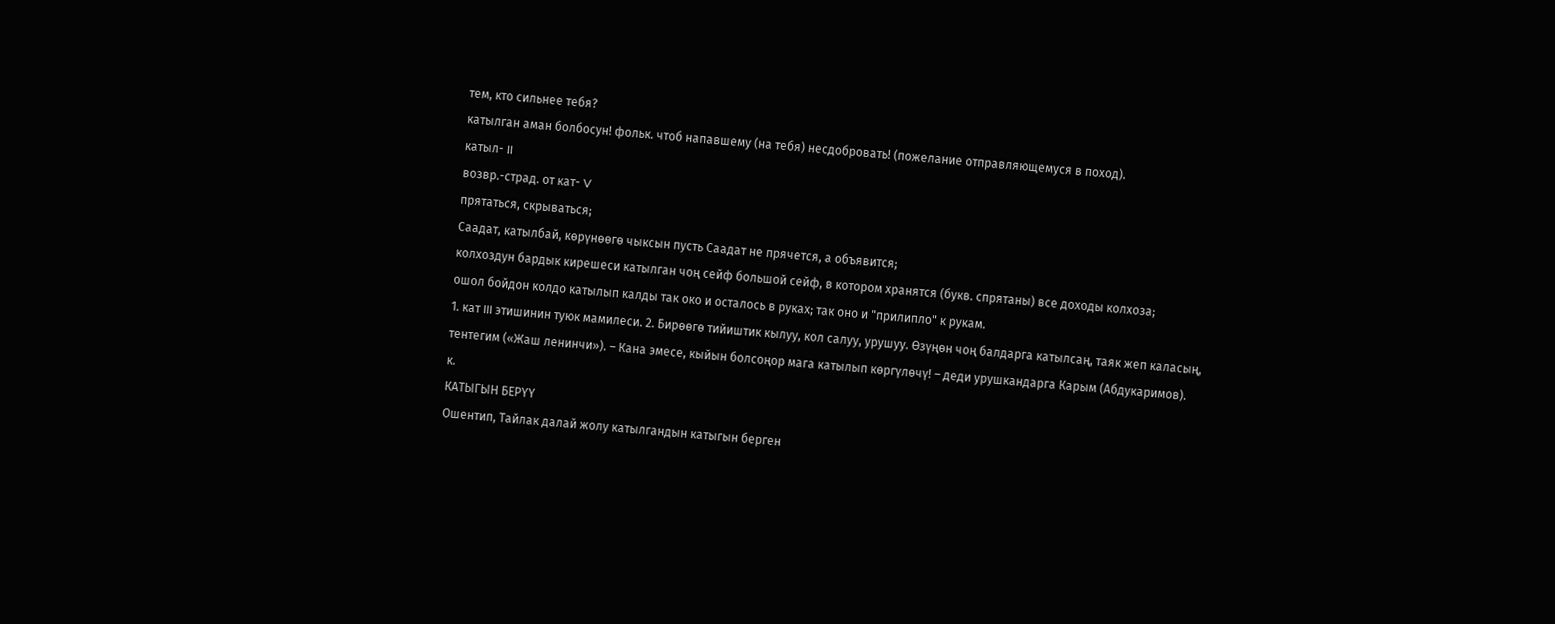тем, кто сильнее тебя?
катылган аман болбосун! фольк. чтоб напавшему (на тебя) несдобровать! (пожелание отправляющемуся в поход).
катыл- II
возвр.-страд. от кат- V
прятаться, скрываться;
Саадат, катылбай, көрүнөөгө чыксын пусть Саадат не прячется, а объявится;
колхоздун бардык кирешеси катылган чоң сейф большой сейф, в котором хранятся (букв. спрятаны) все доходы колхоза;
ошол бойдон колдо катылып калды так око и осталось в руках; так оно и "прилипло" к рукам.
1. кат III этишинин туюк мамилеси. 2. Бирөөгө тийиштик кылуу, кол салуу, урушуу. Өзүңөн чоң балдарга катылсаң, таяк жеп каласың, тентегим («Жаш ленинчи»). – Кана эмесе, кыйын болсоңор мага катылып көргүлөчү! – деди урушкандарга Карым (Абдукаримов).
к.
КАТЫГЫН БЕРҮҮ
Ошентип, Тайлак далай жолу катылгандын катыгын берген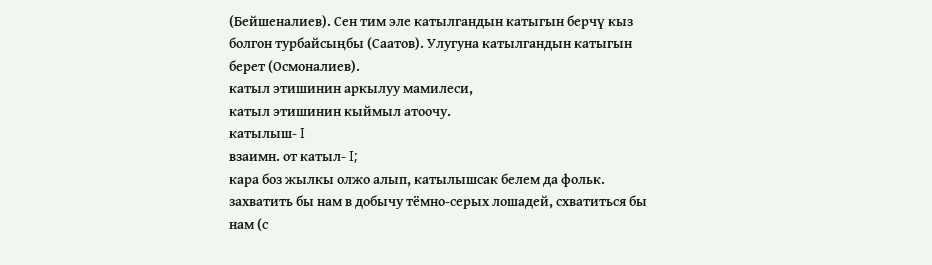(Бейшеналиев). Сен тим эле катылгандын катыгын берчү кыз болгон турбайсыңбы (Саатов). Улугуна катылгандын катыгын берет (Осмоналиев).
катыл этишинин аркылуу мамилеси,
катыл этишинин кыймыл атоочу.
катылыш- I
взаимн. от катыл- I;
кара боз жылкы олжо алып, катылышсак белем да фольк. захватить бы нам в добычу тёмно-серых лошадей, схватиться бы нам (с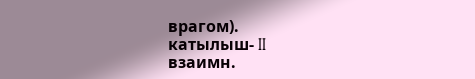врагом).
катылыш- II
взаимн.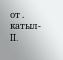от . катыл- II.